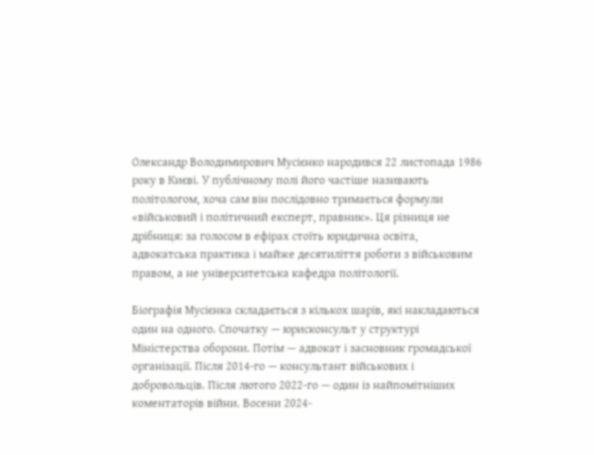Олександр Володимирович Мусієнко народився 22 листопада 1986 року в Києві. У публічному полі його частіше називають політологом, хоча сам він послідовно тримається формули «військовий і політичний експерт, правник». Ця різниця не дрібниця: за голосом в ефірах стоїть юридична освіта, адвокатська практика і майже десятиліття роботи з військовим правом, а не університетська кафедра політології.

Біографія Мусієнка складається з кількох шарів, які накладаються один на одного. Спочатку — юрисконсульт у структурі Міністерства оборони. Потім — адвокат і засновник громадської організації. Після 2014-го — консультант військових і добровольців. Після лютого 2022-го — один із найпомітніших коментаторів війни. Восени 2024-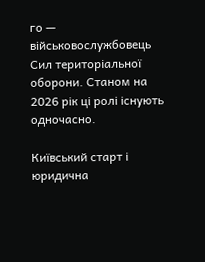го — військовослужбовець Сил територіальної оборони. Станом на 2026 рік ці ролі існують одночасно.

Київський старт і юридична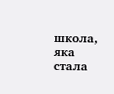школа, яка стала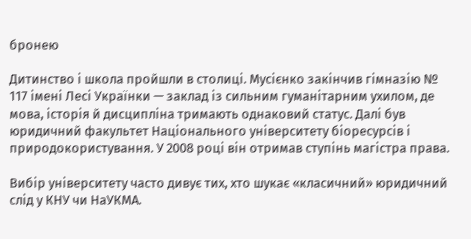бронею

Дитинство і школа пройшли в столиці. Мусієнко закінчив гімназію № 117 імені Лесі Українки — заклад із сильним гуманітарним ухилом, де мова, історія й дисципліна тримають однаковий статус. Далі був юридичний факультет Національного університету біоресурсів і природокористування. У 2008 році він отримав ступінь магістра права.

Вибір університету часто дивує тих, хто шукає «класичний» юридичний слід у КНУ чи НаУКМА.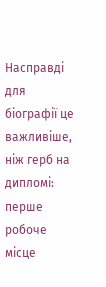Насправді для біографії це важливіше, ніж герб на дипломі: перше робоче місце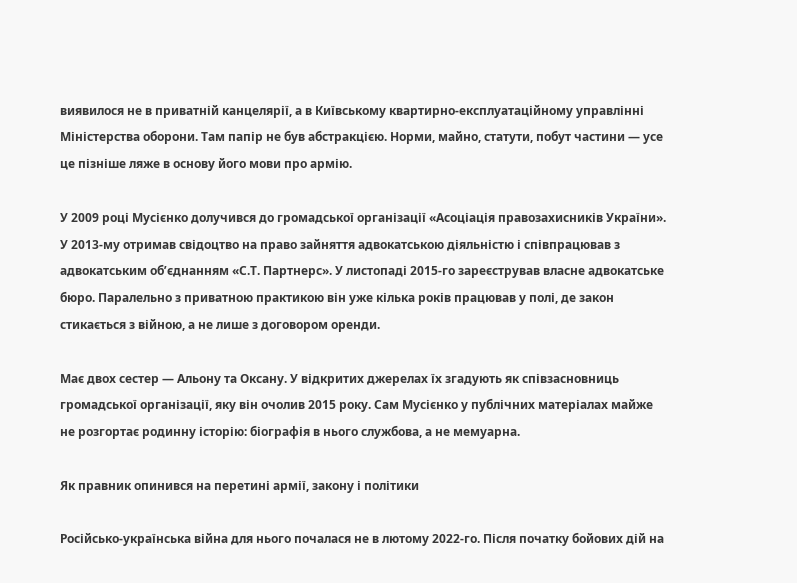виявилося не в приватній канцелярії, а в Київському квартирно-експлуатаційному управлінні Міністерства оборони. Там папір не був абстракцією. Норми, майно, статути, побут частини — усе це пізніше ляже в основу його мови про армію.

У 2009 році Мусієнко долучився до громадської організації «Асоціація правозахисників України». У 2013-му отримав свідоцтво на право зайняття адвокатською діяльністю і співпрацював з адвокатським об’єднанням «С.Т. Партнерс». У листопаді 2015-го зареєстрував власне адвокатське бюро. Паралельно з приватною практикою він уже кілька років працював у полі, де закон стикається з війною, а не лише з договором оренди.

Має двох сестер — Альону та Оксану. У відкритих джерелах їх згадують як співзасновниць громадської організації, яку він очолив 2015 року. Сам Мусієнко у публічних матеріалах майже не розгортає родинну історію: біографія в нього службова, а не мемуарна.

Як правник опинився на перетині армії, закону і політики

Російсько-українська війна для нього почалася не в лютому 2022-го. Після початку бойових дій на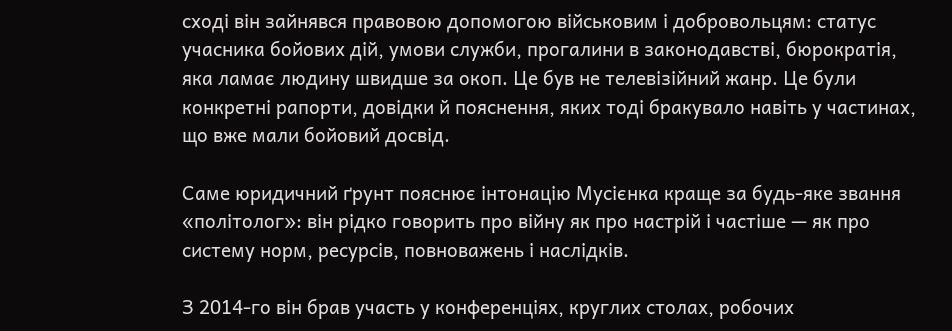сході він зайнявся правовою допомогою військовим і добровольцям: статус учасника бойових дій, умови служби, прогалини в законодавстві, бюрократія, яка ламає людину швидше за окоп. Це був не телевізійний жанр. Це були конкретні рапорти, довідки й пояснення, яких тоді бракувало навіть у частинах, що вже мали бойовий досвід.

Саме юридичний ґрунт пояснює інтонацію Мусієнка краще за будь-яке звання «політолог»: він рідко говорить про війну як про настрій і частіше — як про систему норм, ресурсів, повноважень і наслідків.

З 2014-го він брав участь у конференціях, круглих столах, робочих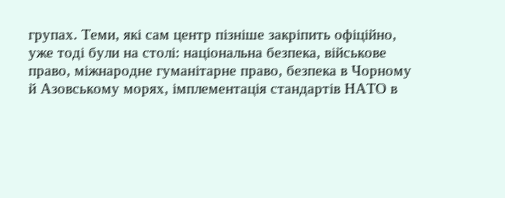групах. Теми, які сам центр пізніше закріпить офіційно, уже тоді були на столі: національна безпека, військове право, міжнародне гуманітарне право, безпека в Чорному й Азовському морях, імплементація стандартів НАТО в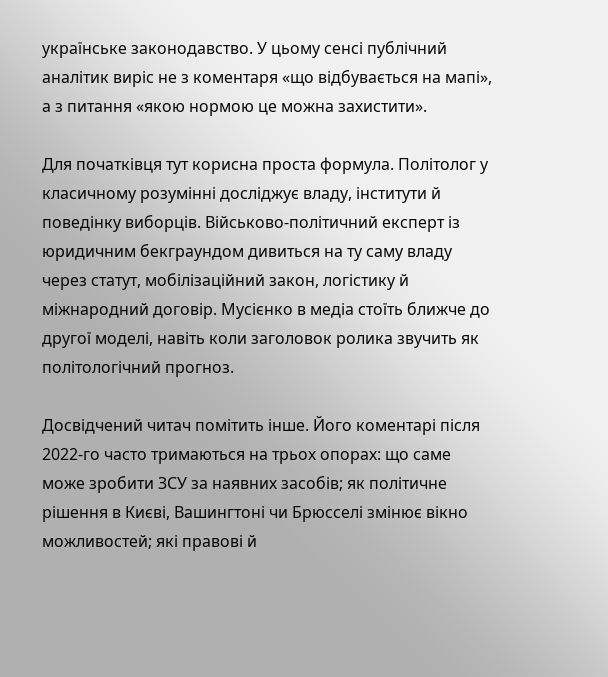українське законодавство. У цьому сенсі публічний аналітик виріс не з коментаря «що відбувається на мапі», а з питання «якою нормою це можна захистити».

Для початківця тут корисна проста формула. Політолог у класичному розумінні досліджує владу, інститути й поведінку виборців. Військово-політичний експерт із юридичним бекграундом дивиться на ту саму владу через статут, мобілізаційний закон, логістику й міжнародний договір. Мусієнко в медіа стоїть ближче до другої моделі, навіть коли заголовок ролика звучить як політологічний прогноз.

Досвідчений читач помітить інше. Його коментарі після 2022-го часто тримаються на трьох опорах: що саме може зробити ЗСУ за наявних засобів; як політичне рішення в Києві, Вашингтоні чи Брюсселі змінює вікно можливостей; які правові й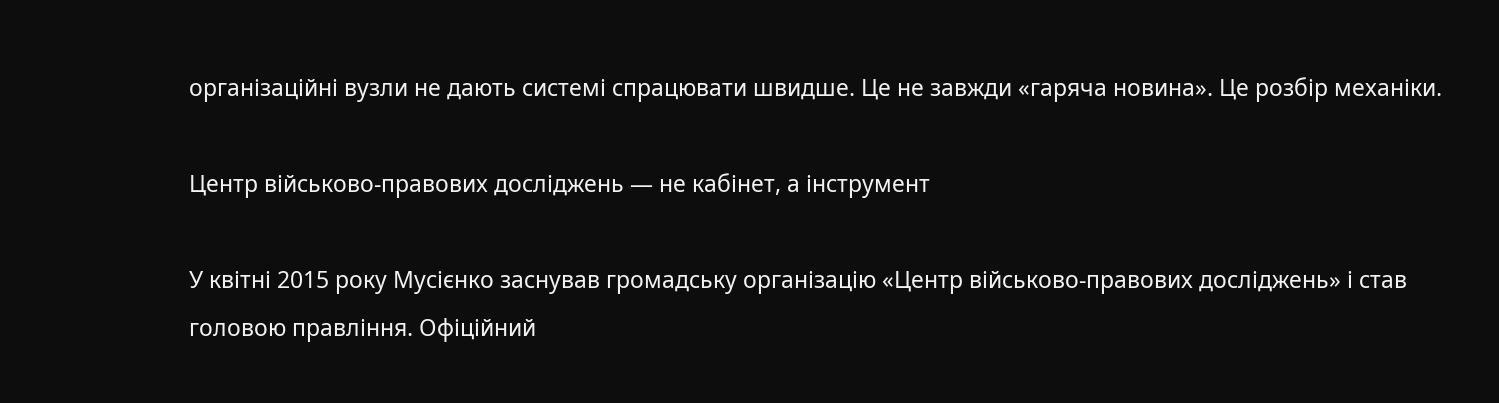організаційні вузли не дають системі спрацювати швидше. Це не завжди «гаряча новина». Це розбір механіки.

Центр військово-правових досліджень — не кабінет, а інструмент

У квітні 2015 року Мусієнко заснував громадську організацію «Центр військово-правових досліджень» і став головою правління. Офіційний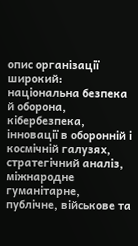опис організації широкий: національна безпека й оборона, кібербезпека, інновації в оборонній і космічній галузях, стратегічний аналіз, міжнародне гуманітарне, публічне, військове та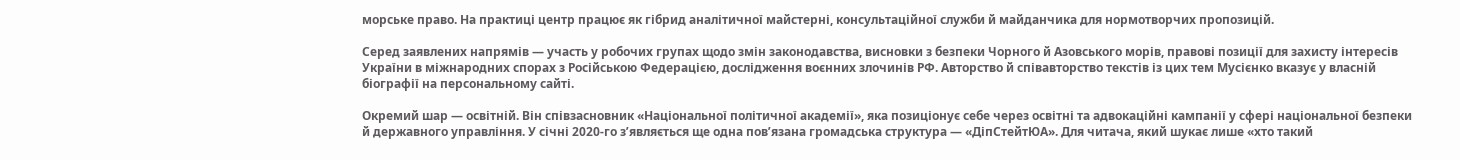морське право. На практиці центр працює як гібрид аналітичної майстерні, консультаційної служби й майданчика для нормотворчих пропозицій.

Серед заявлених напрямів — участь у робочих групах щодо змін законодавства, висновки з безпеки Чорного й Азовського морів, правові позиції для захисту інтересів України в міжнародних спорах з Російською Федерацією, дослідження воєнних злочинів РФ. Авторство й співавторство текстів із цих тем Мусієнко вказує у власній біографії на персональному сайті.

Окремий шар — освітній. Він співзасновник «Національної політичної академії», яка позиціонує себе через освітні та адвокаційні кампанії у сфері національної безпеки й державного управління. У січні 2020-го з’являється ще одна пов’язана громадська структура — «ДіпСтейтЮА». Для читача, який шукає лише «хто такий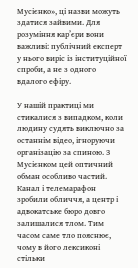Мусієнко», ці назви можуть здатися зайвими. Для розуміння кар’єри вони важливі: публічний експерт у нього виріс із інституційної спроби, а не з одного вдалого ефіру.

У нашій практиці ми стикалися з випадком, коли людину судять виключно за останнім відео, ігноруючи організацію за спиною. З Мусієнком цей оптичний обман особливо частий. Канал і телемарафон зробили обличчя, а центр і адвокатське бюро довго залишалися тлом. Тим часом саме тло пояснює, чому в його лексиконі стільки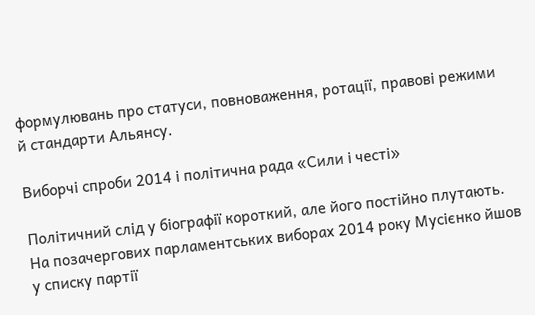формулювань про статуси, повноваження, ротації, правові режими й стандарти Альянсу.

Виборчі спроби 2014 і політична рада «Сили і честі»

Політичний слід у біографії короткий, але його постійно плутають. На позачергових парламентських виборах 2014 року Мусієнко йшов у списку партії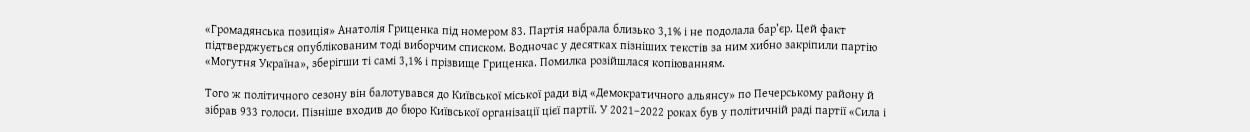«Громадянська позиція» Анатолія Гриценка під номером 83. Партія набрала близько 3,1% і не подолала бар’єр. Цей факт підтверджується опублікованим тоді виборчим списком. Водночас у десятках пізніших текстів за ним хибно закріпили партію «Могутня Україна», зберігши ті самі 3,1% і прізвище Гриценка. Помилка розійшлася копіюванням.

Того ж політичного сезону він балотувався до Київської міської ради від «Демократичного альянсу» по Печерському району й зібрав 933 голоси. Пізніше входив до бюро Київської організації цієї партії. У 2021–2022 роках був у політичній раді партії «Сила і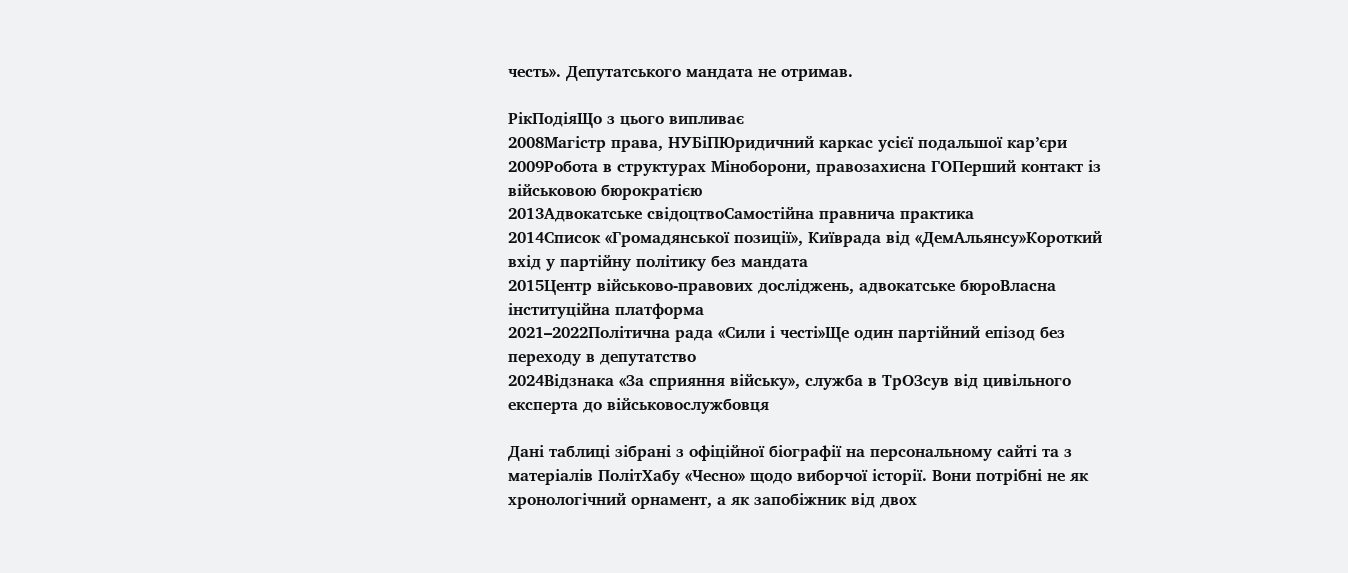честь». Депутатського мандата не отримав.

РікПодіяЩо з цього випливає
2008Магістр права, НУБіПЮридичний каркас усієї подальшої кар’єри
2009Робота в структурах Міноборони, правозахисна ГОПерший контакт із військовою бюрократією
2013Адвокатське свідоцтвоСамостійна правнича практика
2014Список «Громадянської позиції», Київрада від «ДемАльянсу»Короткий вхід у партійну політику без мандата
2015Центр військово-правових досліджень, адвокатське бюроВласна інституційна платформа
2021–2022Політична рада «Сили і честі»Ще один партійний епізод без переходу в депутатство
2024Відзнака «За сприяння війську», служба в ТрОЗсув від цивільного експерта до військовослужбовця

Дані таблиці зібрані з офіційної біографії на персональному сайті та з матеріалів ПолітХабу «Чесно» щодо виборчої історії. Вони потрібні не як хронологічний орнамент, а як запобіжник від двох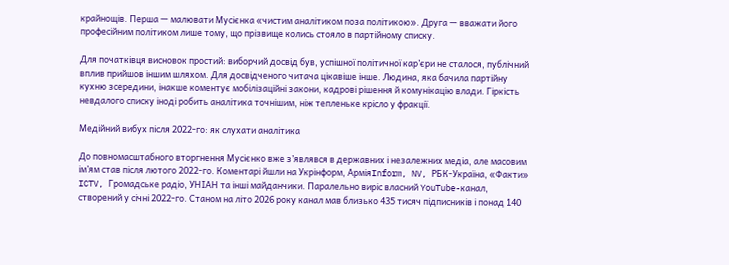крайнощів. Перша — малювати Мусієнка «чистим аналітиком поза політикою». Друга — вважати його професійним політиком лише тому, що прізвище колись стояло в партійному списку.

Для початківця висновок простий: виборчий досвід був, успішної політичної кар’єри не сталося, публічний вплив прийшов іншим шляхом. Для досвідченого читача цікавіше інше. Людина, яка бачила партійну кухню зсередини, інакше коментує мобілізаційні закони, кадрові рішення й комунікацію влади. Гіркість невдалого списку іноді робить аналітика точнішим, ніж тепленьке крісло у фракції.

Медійний вибух після 2022-го: як слухати аналітика

До повномасштабного вторгнення Мусієнко вже з’являвся в державних і незалежних медіа, але масовим ім’ям став після лютого 2022-го. Коментарі йшли на Укрінформ, АрміяInform, NV, РБК-Україна, «Факти» ICTV, Громадське радіо, УНІАН та інші майданчики. Паралельно виріс власний YouTube-канал, створений у січні 2022-го. Станом на літо 2026 року канал мав близько 435 тисяч підписників і понад 140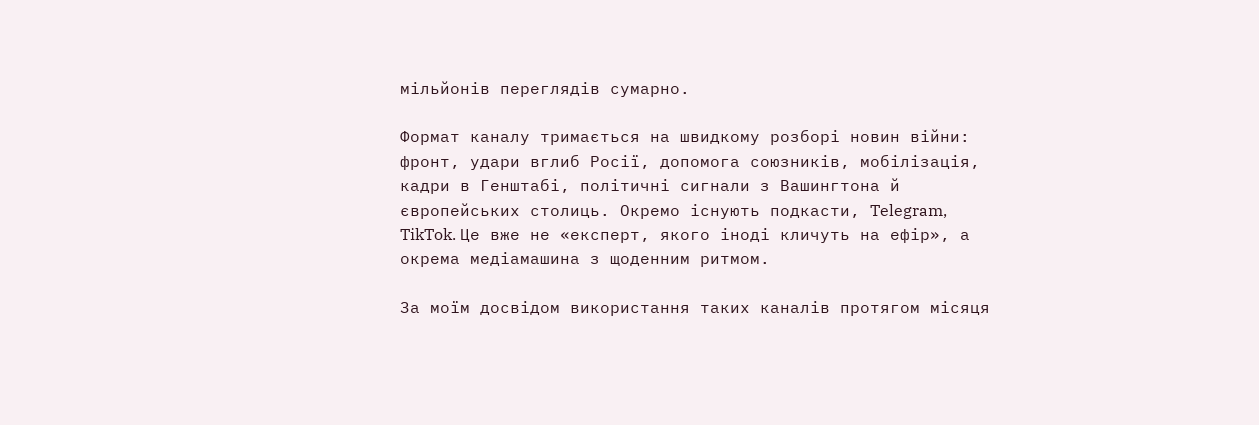мільйонів переглядів сумарно.

Формат каналу тримається на швидкому розборі новин війни: фронт, удари вглиб Росії, допомога союзників, мобілізація, кадри в Генштабі, політичні сигнали з Вашингтона й європейських столиць. Окремо існують подкасти, Telegram, TikTok. Це вже не «експерт, якого іноді кличуть на ефір», а окрема медіамашина з щоденним ритмом.

За моїм досвідом використання таких каналів протягом місяця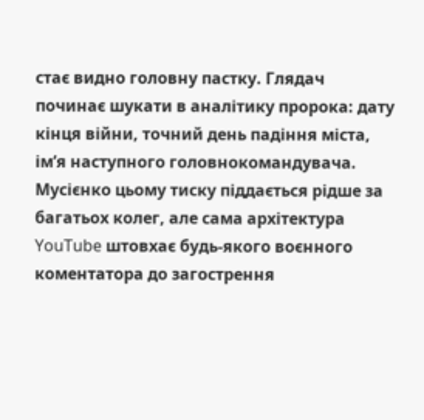стає видно головну пастку. Глядач починає шукати в аналітику пророка: дату кінця війни, точний день падіння міста, ім’я наступного головнокомандувача. Мусієнко цьому тиску піддається рідше за багатьох колег, але сама архітектура YouTube штовхає будь-якого воєнного коментатора до загострення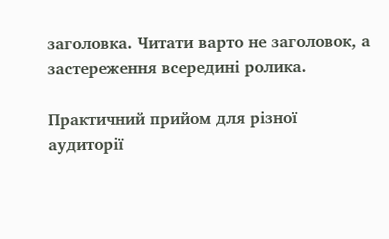заголовка. Читати варто не заголовок, а застереження всередині ролика.

Практичний прийом для різної аудиторії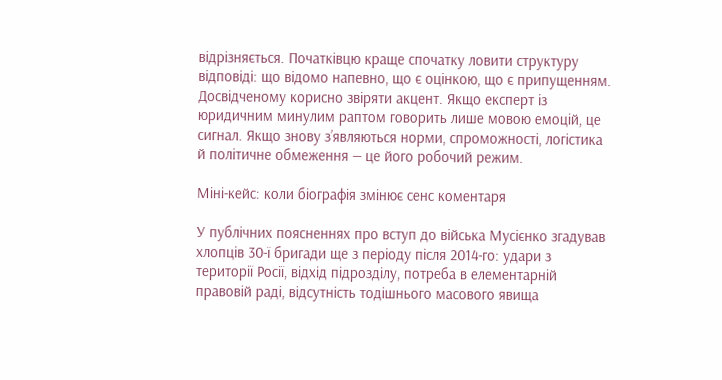відрізняється. Початківцю краще спочатку ловити структуру відповіді: що відомо напевно, що є оцінкою, що є припущенням. Досвідченому корисно звіряти акцент. Якщо експерт із юридичним минулим раптом говорить лише мовою емоцій, це сигнал. Якщо знову з’являються норми, спроможності, логістика й політичне обмеження — це його робочий режим.

Міні-кейс: коли біографія змінює сенс коментаря

У публічних поясненнях про вступ до війська Мусієнко згадував хлопців 30-ї бригади ще з періоду після 2014-го: удари з території Росії, відхід підрозділу, потреба в елементарній правовій раді, відсутність тодішнього масового явища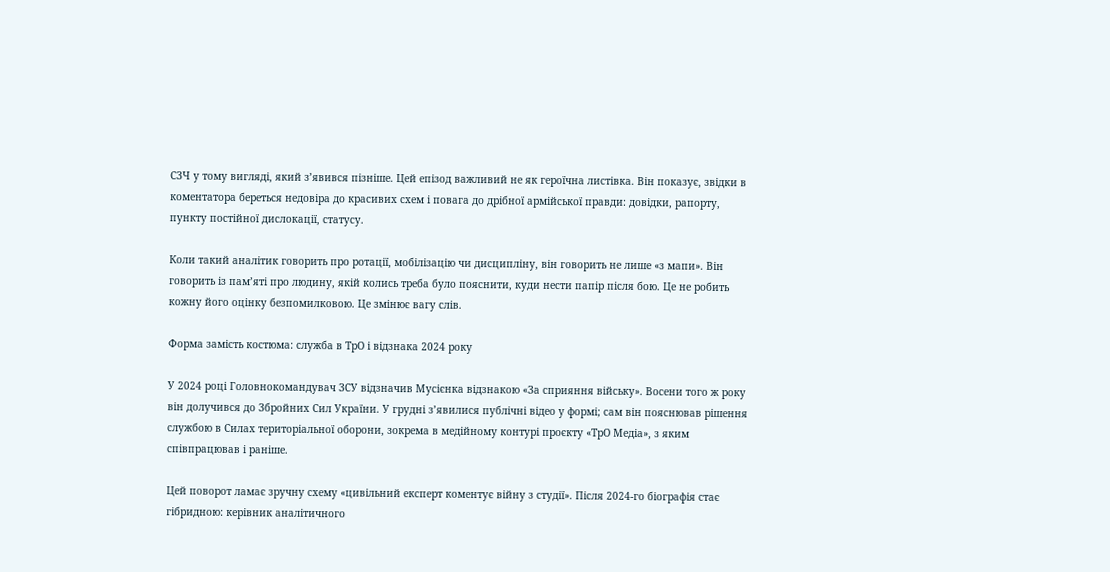СЗЧ у тому вигляді, який з’явився пізніше. Цей епізод важливий не як героїчна листівка. Він показує, звідки в коментатора береться недовіра до красивих схем і повага до дрібної армійської правди: довідки, рапорту, пункту постійної дислокації, статусу.

Коли такий аналітик говорить про ротації, мобілізацію чи дисципліну, він говорить не лише «з мапи». Він говорить із пам’яті про людину, якій колись треба було пояснити, куди нести папір після бою. Це не робить кожну його оцінку безпомилковою. Це змінює вагу слів.

Форма замість костюма: служба в ТрО і відзнака 2024 року

У 2024 році Головнокомандувач ЗСУ відзначив Мусієнка відзнакою «За сприяння війську». Восени того ж року він долучився до Збройних Сил України. У грудні з’явилися публічні відео у формі; сам він пояснював рішення службою в Силах територіальної оборони, зокрема в медійному контурі проєкту «ТрО Медіа», з яким співпрацював і раніше.

Цей поворот ламає зручну схему «цивільний експерт коментує війну з студії». Після 2024-го біографія стає гібридною: керівник аналітичного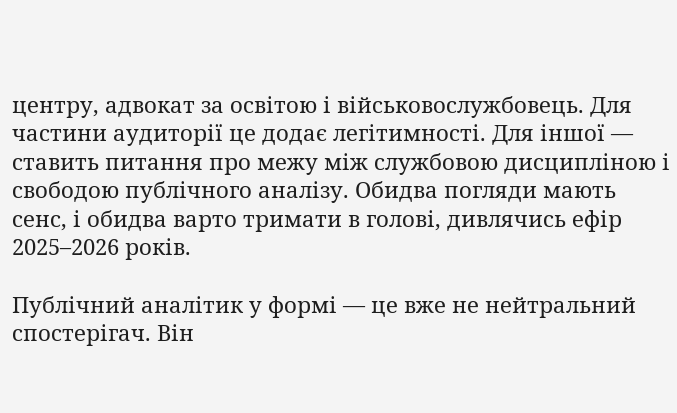центру, адвокат за освітою і військовослужбовець. Для частини аудиторії це додає легітимності. Для іншої — ставить питання про межу між службовою дисципліною і свободою публічного аналізу. Обидва погляди мають сенс, і обидва варто тримати в голові, дивлячись ефір 2025–2026 років.

Публічний аналітик у формі — це вже не нейтральний спостерігач. Він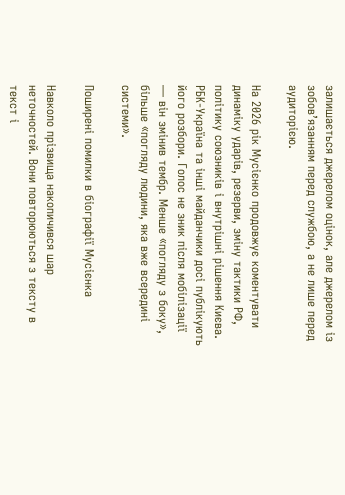залишається джерелом оцінок, але джерелом із зобов’язанням перед службою, а не лише перед аудиторією.

На 2026 рік Мусієнко продовжує коментувати динаміку ударів, резерви, зміну тактики РФ, політику союзників і внутрішні рішення Києва. РБК-Україна та інші майданчики досі публікують його розбори. Голос не зник після мобілізації — він змінив тембр. Менше «погляду з боку», більше «погляду людини, яка вже всередині системи».

Поширені помилки в біографії Мусієнка

Навколо прізвища накопичився шар неточностей. Вони повторюються з тексту в текст і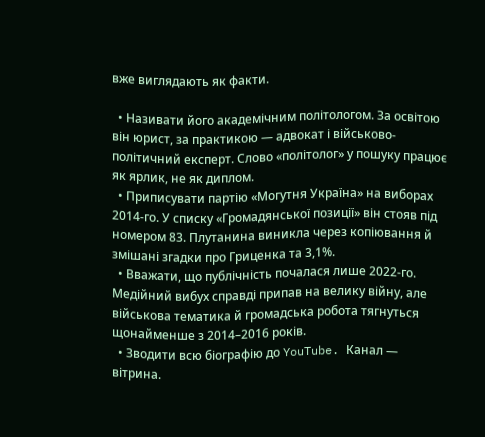вже виглядають як факти.

  • Називати його академічним політологом. За освітою він юрист, за практикою — адвокат і військово-політичний експерт. Слово «політолог» у пошуку працює як ярлик, не як диплом.
  • Приписувати партію «Могутня Україна» на виборах 2014-го. У списку «Громадянської позиції» він стояв під номером 83. Плутанина виникла через копіювання й змішані згадки про Гриценка та 3,1%.
  • Вважати, що публічність почалася лише 2022-го. Медійний вибух справді припав на велику війну, але військова тематика й громадська робота тягнуться щонайменше з 2014–2016 років.
  • Зводити всю біографію до YouTube. Канал — вітрина.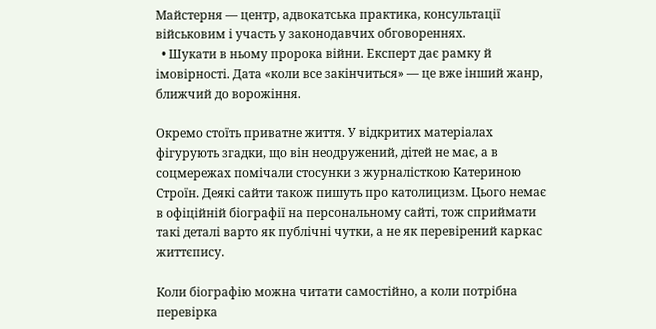Майстерня — центр, адвокатська практика, консультації військовим і участь у законодавчих обговореннях.
  • Шукати в ньому пророка війни. Експерт дає рамку й імовірності. Дата «коли все закінчиться» — це вже інший жанр, ближчий до ворожіння.

Окремо стоїть приватне життя. У відкритих матеріалах фігурують згадки, що він неодружений, дітей не має, а в соцмережах помічали стосунки з журналісткою Катериною Строїн. Деякі сайти також пишуть про католицизм. Цього немає в офіційній біографії на персональному сайті, тож сприймати такі деталі варто як публічні чутки, а не як перевірений каркас життєпису.

Коли біографію можна читати самостійно, а коли потрібна перевірка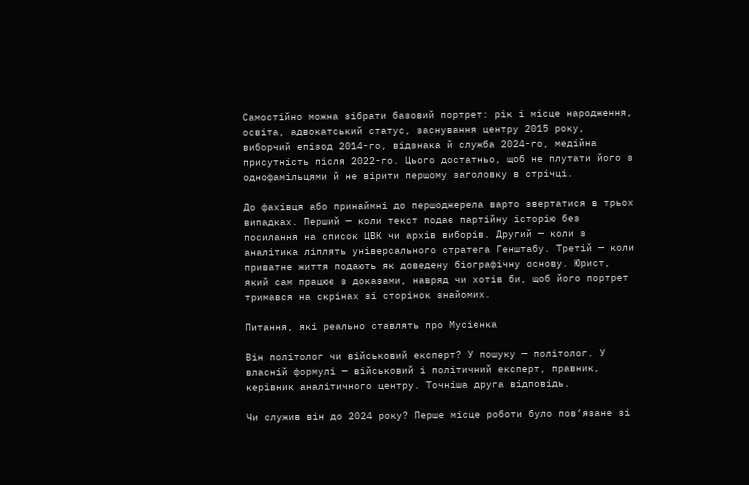Самостійно можна зібрати базовий портрет: рік і місце народження, освіта, адвокатський статус, заснування центру 2015 року, виборчий епізод 2014-го, відзнака й служба 2024-го, медійна присутність після 2022-го. Цього достатньо, щоб не плутати його з однофамільцями й не вірити першому заголовку в стрічці.

До фахівця або принаймні до першоджерела варто звертатися в трьох випадках. Перший — коли текст подає партійну історію без посилання на список ЦВК чи архів виборів. Другий — коли з аналітика ліплять універсального стратега Генштабу. Третій — коли приватне життя подають як доведену біографічну основу. Юрист, який сам працює з доказами, навряд чи хотів би, щоб його портрет тримався на скрінах зі сторінок знайомих.

Питання, які реально ставлять про Мусієнка

Він політолог чи військовий експерт? У пошуку — політолог. У власній формулі — військовий і політичний експерт, правник, керівник аналітичного центру. Точніша друга відповідь.

Чи служив він до 2024 року? Перше місце роботи було пов’язане зі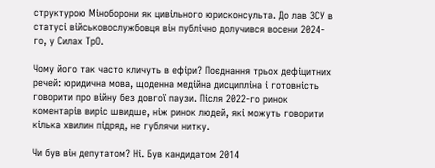структурою Міноборони як цивільного юрисконсульта. До лав ЗСУ в статусі військовослужбовця він публічно долучився восени 2024-го, у Силах ТрО.

Чому його так часто кличуть в ефіри? Поєднання трьох дефіцитних речей: юридична мова, щоденна медійна дисципліна і готовність говорити про війну без довгої паузи. Після 2022-го ринок коментарів виріс швидше, ніж ринок людей, які можуть говорити кілька хвилин підряд, не гублячи нитку.

Чи був він депутатом? Ні. Був кандидатом 2014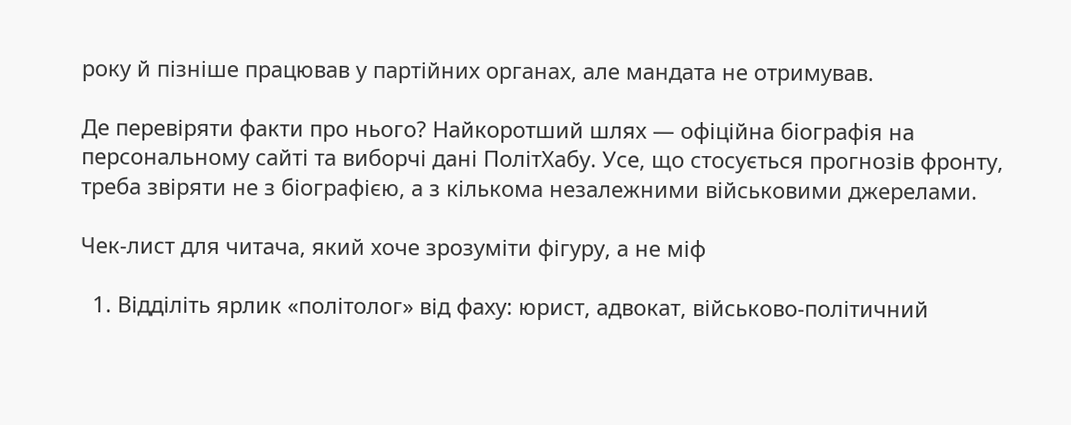року й пізніше працював у партійних органах, але мандата не отримував.

Де перевіряти факти про нього? Найкоротший шлях — офіційна біографія на персональному сайті та виборчі дані ПолітХабу. Усе, що стосується прогнозів фронту, треба звіряти не з біографією, а з кількома незалежними військовими джерелами.

Чек-лист для читача, який хоче зрозуміти фігуру, а не міф

  1. Відділіть ярлик «політолог» від фаху: юрист, адвокат, військово-політичний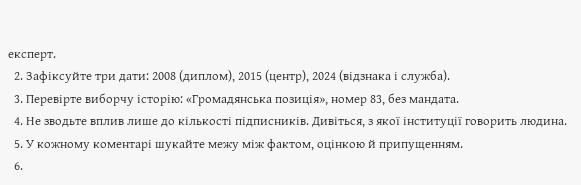експерт.
  2. Зафіксуйте три дати: 2008 (диплом), 2015 (центр), 2024 (відзнака і служба).
  3. Перевірте виборчу історію: «Громадянська позиція», номер 83, без мандата.
  4. Не зводьте вплив лише до кількості підписників. Дивіться, з якої інституції говорить людина.
  5. У кожному коментарі шукайте межу між фактом, оцінкою й припущенням.
  6.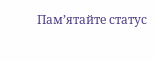Пам’ятайте статус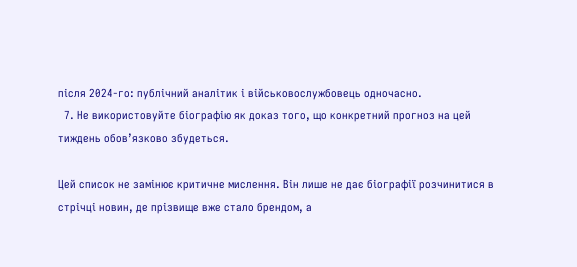після 2024-го: публічний аналітик і військовослужбовець одночасно.
  7. Не використовуйте біографію як доказ того, що конкретний прогноз на цей тиждень обов’язково збудеться.

Цей список не замінює критичне мислення. Він лише не дає біографії розчинитися в стрічці новин, де прізвище вже стало брендом, а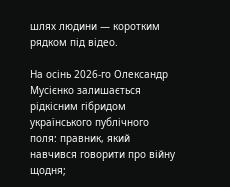шлях людини — коротким рядком під відео.

На осінь 2026-го Олександр Мусієнко залишається рідкісним гібридом українського публічного поля: правник, який навчився говорити про війну щодня;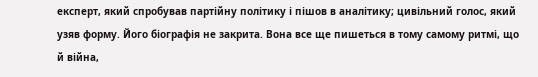експерт, який спробував партійну політику і пішов в аналітику; цивільний голос, який узяв форму. Його біографія не закрита. Вона все ще пишеться в тому самому ритмі, що й війна,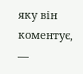яку він коментує, —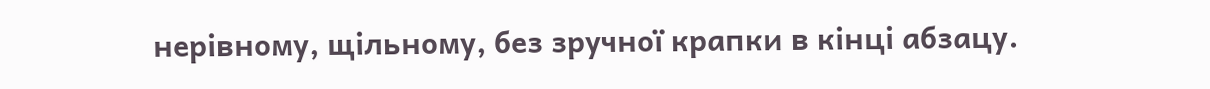нерівному, щільному, без зручної крапки в кінці абзацу.